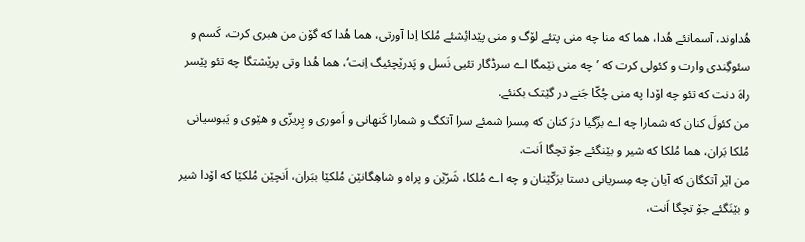هُداوند، آسمانئے هُدا، هما که منا چه منی پتئے لۆگ و منی پێدائِشئے مُلکا اِدا آورتی، هما هُدا که گۆن من هبری کرت، کَسم و سئوگِندی وارت و کئولی کرت که ’چه منی نێمگا اے سرڈگار تئیی نَسل و پَدرێچئیگ اِنت‘، هما هُدا وتی پرێشتگا چه تئو پێسر راهَ دنت که تئو چه اۆدا په منی چُکّا جَنے در گێتک بکنئے.
من کئولَ کنان که شمارا چه اے بزّگیا درَ کنان که مِسرا شمئے سرا آتکگ و شمارا کَنهانی و اَموری و پِریزّی و هێوی و یَبوسیانی مُلکا بَران، هما مُلکا که شیر و بێنگئے جۆ تچگا اَنت.
من اێر آتکگان که آیان چه مِسریانی دستا برَکّێنان و چه اے مُلکا، شَرّێن و پراه و شاهِگانێن مُلکێا ببَران، اَنچێن مُلکێا که اۆدا شیر و بێنَگئے جۆ تچگا اَنت،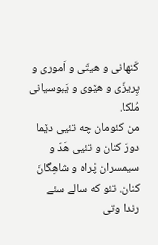کَنهانی و هیتّی و اَموری و پِریزّی و هێوی و یَبوسیانی مُلکا.
من کئومان چه تئیی دێما دورَ کنان و تئیی هَدّ و سیمسران پْراه و شاهِگانَ کنان. تئو که سالے سئے رندا وتی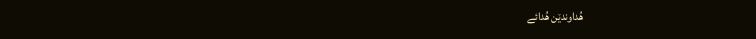هُداوندێن هُدائے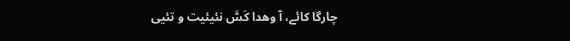چارگا کائے، آ وهدا کَسَّ نئیئیت و تئیی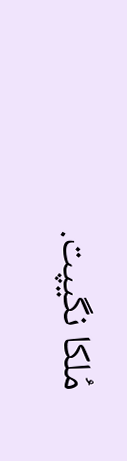مُلکا نگیپت.